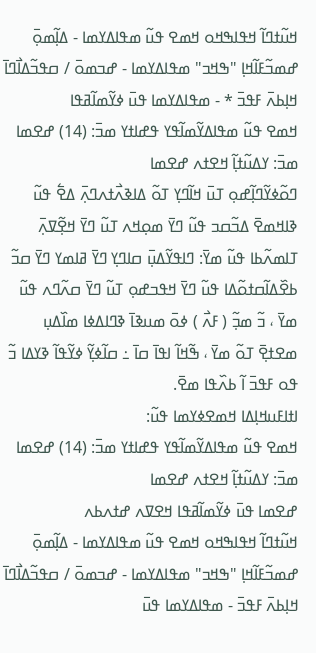ߞߎ߬ߙߣߊ߬ ߞߟߊߒߞߋ ߞߘߐ ߟߎ߬ ߘߟߊߡߌߘߊ - ߡߊ߲߬ߘߋ߲߫ ߝߘߏ߬ߓߊ߬ߞߊ߲ "ߒߞߏ" ߘߟߊߡߌߘߊ - ߝߏߘߋ߫ / ߛߟߏ߬ߡߊ߯ߣߊ߫ ߞߊ߲ߕߍ߫ ߓߟߏ߫ * - ߘߟߊߡߌߘߊ ߟߎ߫ ߦߌ߬ߘߊ߬ߥߟߊ
ߞߘߐ ߟߎ߬ ߘߟߊߡߌ߬ߘߊ߬ߟߌ ߟߝߊߙߌ ߘߏ߫: (14) ߝߐߘߊ ߘߏ߫: ߌߡߎ߬ߙߊ߲߬ ߞߐߙߍ ߝߐߘߊ
ߣߋ߬ߦߌ߬ߣߊ߲߬ߝߋ߲ ߠߎ߫ ߞߊ߬ߣߌ߲ ߠߋ߬ ߡߊߢߍ߯ߙߍߣߍ߲߫ ߡߐ߱ ߟߎ߬ ߢߊߞߘߐ߫ ߡߏ߬ߛߏ ߟߎ߬ ߣߌ߫ ߘߋ߲ߞߍ ߠߎ߬ ߣߌ߫ ߞߐ߲߬ߜߍ߲߫ ߠߊߘߍ߬ߕߊ ߟߎ߬ ߘߌ߫: ߣߊߟߌ߬ߡߎ߲߫ ߛߊߣߌ߲ ߣߌ߫ ߥߊߘߌ ߣߌ߫ ߛߏ߬ ߕߐ߰ߡߊ߬ߛߙߋ߬ߡߊ ߟߎ߬ ߣߌ߫ ߞߟߏߝߋ߲ ߠߎ߬ ߣߌ߫ ߛߍ߬ߣߍ ߟߎ߬ ߘߌ߫ ، ߏ߬ ߘߏ߲߬ ( ߓߍ߯ ) ߦߋ߫ ߘߎߢߊ߫ ߢߣߊߡߦߊ ߘߊ߰ߡߎ߲ ߘߐߙߐ߲߫ ߠߋ߬ ߘߌ߫ ، ߒ߬ߞߊ߬ ߊߟߊ߫ ߛߊ߫ ߸ ߛߊ߬ߦߌ߲߬ ߦߌ߬ߟߊ߬ ߢߌߡߊ ߏ߬ ߟߋ ߓߟߏ߫ ߊ߬ ߕߍ߰ߟߊ ߘߐ߫.
ߊߙߊߓߎߞߊ߲ߡߊ ߞߘߐߦߌߘߊ ߟߎ߬:
ߞߘߐ ߟߎ߬ ߘߟߊߡߌ߬ߘߊ߬ߟߌ ߟߝߊߙߌ ߘߏ߫: (14) ߝߐߘߊ ߘߏ߫: ߌߡߎ߬ߙߊ߲߬ ߞߐߙߍ ߝߐߘߊ
ߝߐߘߊ ߟߎ߫ ߦߌ߬ߘߊ߬ߥߟߊ ߞߐߜߍ ߝߙߍߕߍ
ߞߎ߬ߙߣߊ߬ ߞߟߊߒߞߋ ߞߘߐ ߟߎ߬ ߘߟߊߡߌߘߊ - ߡߊ߲߬ߘߋ߲߫ ߝߘߏ߬ߓߊ߬ߞߊ߲ "ߒߞߏ" ߘߟߊߡߌߘߊ - ߝߏߘߋ߫ / ߛߟߏ߬ߡߊ߯ߣߊ߫ ߞߊ߲ߕߍ߫ ߓߟߏ߫ - ߘߟߊߡߌߘߊ ߟߎ߫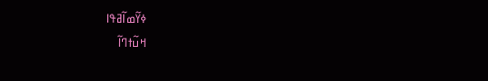ߦߌ߬ߘߊ߬ߥߟߊ
ߞߎ߬ߙߣߊ߬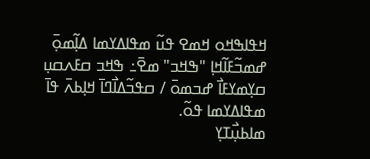ߞߟߊߒߞߋ ߞߘߐ ߟߎ߬ ߘߟߊߡߌߘߊ ߡߊ߲߬ߘߋ߲߫ ߝߘߏ߬ߓߊ߬ߞߊ߲ "ߒߞߏ" ߘߐ߫߸ ߒߞߏ ߛߓߍߛߎ߲ ߛߌ߲ߘߌߓߊ߯ ߝߏߘߋ߫ / ߛߟߏ߬ߡߊ߯ߣߊ߫ ߞߊ߲ߕߍ߫ ߟߊ߫ ߘߟߊߡߌߘߊ ߟߋ߬.
ߘߊߕߎ߲߯ߠߌ߲